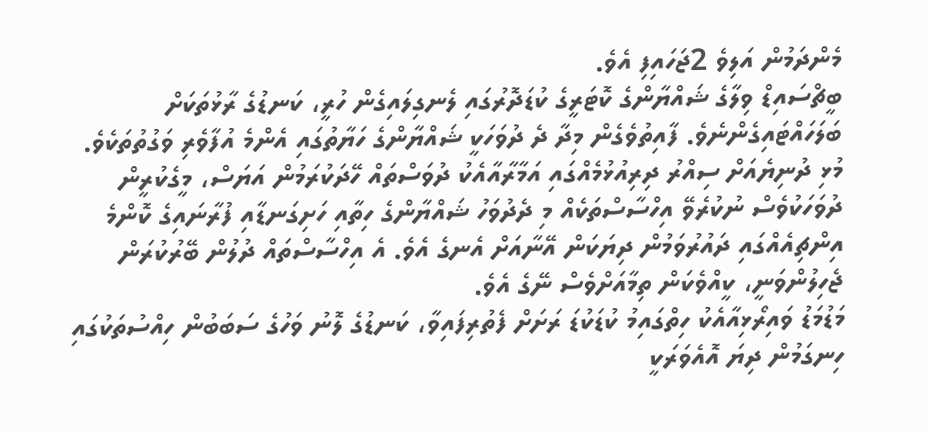މެންދަމުން އަލިވެ 2ޖަހައިފި އެވެ.
ބީޗްސައިޑް ވިލާގެ ޝައްޔާންގެ ކޮޓަރީގެ ކުޑަދޮރުގައި ލެނގިލައިގެން ހުރީ، ކަނޑުގެ ރާޅުތަކަށް ބަލަހައްޓައިގެންނެވެ. ފާއިތުވެގެން މިދާ ދެ ދުވަހަކީ ޝައްޔާންގެ ހަޔާތުގައި އެންމެ އުފާވެރި ވަގުތުތަކެވެ. މުޅި ދުނިޔެއަށް ސިއްރު ދިރިއުޅުމެއްގައި އަމާރާއާއެކު ދުވަސްތައް ހޭދަކުރަމުން އަޔަސް، މީގެކުރީން ދުވަހަކުވެސް ނުކުރެވޭ އިހްސާސްތަކެއް މި ދެދުވަހު ޝައްޔާންގެ ހިތާއި ހަށިގަނޑާއި ފުރާނައިގެ ކޮންމެ އިންޗިއެއްގައި ދައުރުވަމުން ދިޔަކަން އޭނާއަށް އެނގެ އެވެ. އެ އިހްސާސްތައް ދުލުން ބޭރުކުރަން ޖެހިލުންވަނީ، ކީއްވެކަން ތިމާއަށްވެސް ނޭގެ އެވެ.
މަޑުމަޑު ވައިރޯޅިއާއެކު ހިތްގައިމު ކުޑަކުޑަ ރަށަށް ފެތުރިފައިވާ، ކަނޑުގެ ލޮނު ވަހުގެ ސަބަބުން ހިއްސުތަކުގައި ހިނގަމުން ދިޔަ އޮއެވަރަކީ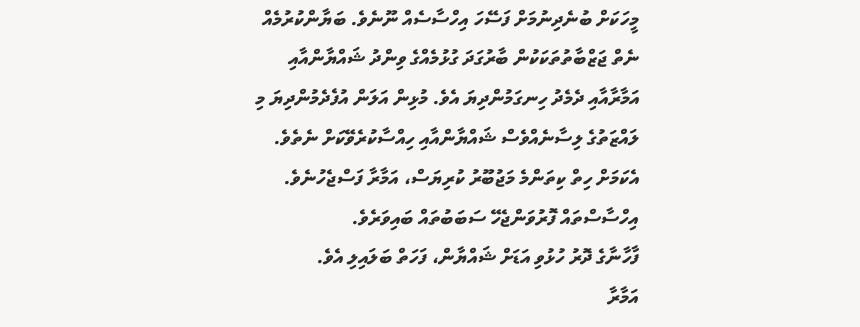މީހަކަށް ބުނެދިނުމަށް ފަސޭހަ އިހްސާސެއް ނޫނެވެ. ބަޔާންކުރުމެއް ނެތް ޖަޒްބާތުތަކަކުން ބާރުގަދަ ގުޅުމެއްގެ ވިންދު ޝައްޔާންއާއި އަމާރާއާއި ދެމެދު ހިނގަމުންދިޔަ އެވެ. މުޅިން އަލަން އުފެދެމުންދިޔަ މި ލައްޒަތުގެ ލިސާނެއްވެސް ޝައްޔާންއާއި ހިއްސާކުރެވޭކަށް ނެތެވެ. އެކަމަށް ހިތް ކިތަންމެ މަޖުބޫރު ކުރިޔަސް، އަމާރާ ފަސްޖެހުނެވެ. އިހްސާސްތައް ފޮރުވަންޖެހޭ ސަބަބުތައް ބައިވަރެވެ.
ފާހާނާގެ ދޮރު ހުޅުވި އަޑަށް ޝައްޔާން، ފަހަތް ބަލައިލި އެވެ.
އަމާރާ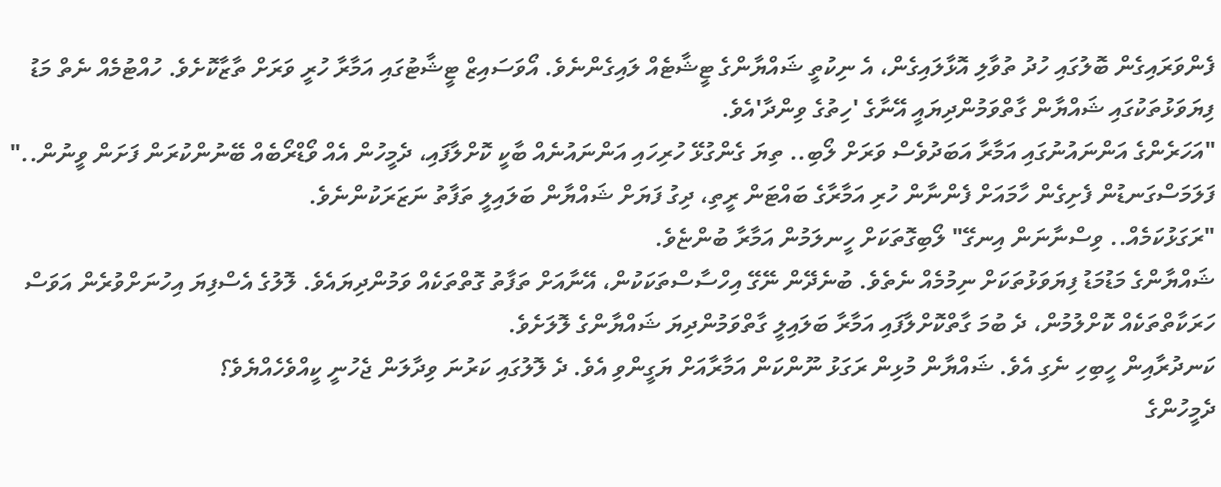ފެންވަރައިގެން ބޮލުގައި ހުދު ތުވާލި އޮޅާލައިގެން، އެ ނިކުތީ ޝައްޔާންގެ ޓީޝާޓެއް ލައިގެންނެވެ. އޯވަސައިޒް ޓީޝާޓުގައި އަމާރާ ހުރީ ވަރަށް ތާޒާކޮށެވެ. ހުއްޓުމެއް ނެތް މަޑު ފިޔަވަޅުތަކުގައި ޝައްޔާން ގާތްވަމުންދިޔައީ އޭނާގެ 'ހިތުގެ ވިންދާ'އެވެ.
"އަހަރެންގެ އަންނައުނުގައި އަމާރާ އަބަދުވެސް ވަރަށް ލޯބި.. ތިޔަ ގެންގުޅޭ ހުރިހައި އަންނައުނެއް ބާކީ ކޮށްލާފައި، ދެމީހުން އެއް ވޯޑްރޯބެއް ބޭނުންކުރަން ފަށަން ވީނުން.." ފަލަމަސްގަނޑުން ފެށިގެން ހާމައަށް ފެންނާން ހުރި އަމާރާގެ ބައްޓަން ރީތި، ދިގު ފަޔަށް ޝައްޔާން ބަލައިލީ ތަފާތު ނަޒަރަކުންނެވެ.
"ރަގަޅުކަމެއް.. ވިސްނާނަން އިނގޭ" ލޯބިގޮތަކަށް ހީނލަމުން އަމާރާ ބުންޏެވެ.
ޝައްޔާންގެ މަޑުމަޑު ފިޔަވަޅުތަކަށް ނިމުމެއް ނެތެވެ. ބުނެދޭން ނޭގޭ އިހްސާސްތަކަކުން، އޭނާއަށް ތަފާތު ގޮތްތަކެއް ވަމުންދިޔައެވެ. ލޮލުގެ އެސްފިޔަ އިހުނަށްވުރެން އަވަސް ހަރަކާތްތަކެއް ކޮށްލުމުން، ދެ ބުމަ ގާތްކޮށްލާފައި އަމާރާ ބަލައިލީ ގާތްވަމުންދިޔަ ޝައްޔާންގެ ލޮލަށެވެ.
ކަނދުރާއިން ހީބިހި ނެގި އެވެ. ޝައްޔާން މުޅިން ރަގަޅު ނޫންކަން އަމާރާއަށް ޔަގީންވި އެވެ. ދެ ލޮލުގައި ކަރުނަ ވިދާލަން ޖެހުނީ ކީއްވެހެއްޔެވެ؟
ދެމީހުންގެ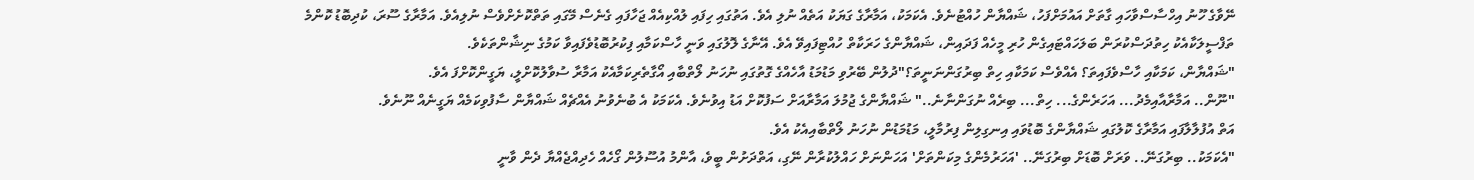ނޭވާގެ ހޫނު އިހްސާސްވާހައި ގާތަށް އައުމަށްފަހު، ޝައްޔާން ހުއްޓުނެވެ. އެކަމަކު، އަމާރާގެ ގަޔަކު އަތެއް ނުލި އެވެ. އަތުގައި ހިފައި ލުއްކިއެއް ޖަހާފައި ގެނެސް މޭގައި ތަތްކޮށެށްވެސް ނުލިއެވެ. އަމާރާގެ ސޫރަ، ކުދިބޮޑު ކޮންމެ ތަފްސީލަކާއެކު ހިތުދަސްކުރަން ބަލަހައްޓައިގެން ހުރި މީހެއް ފަދައިން، ޝައްޔާންގެ ހަރަކާތް ހުއްޓިފައިވޭ އެވެ. އޭނާގެ ލޮލުގައި ވަނީ ހާސްކަމާއި ފިކުރުބޮޑުވެފައިވާ ކަމުގެ ނިޝާންތަކެވެ.
"ޝައްޔާން، ކަމަކާއި ހާސްވެފައިތަ؟ އެއްވެސް ކަމަކާއި ހިތް ބިރުގަންނަނީތަ؟"ދުލުން ބޭރުވި މަޑުމަޑު އާހެއްގެ ގޮތުގައި ނުހަނު ލޯތްބާއި އޯގާތެރިކަމާއެކު އަމާރާ ސުވާލުކޮށްލީ، ޔަގީންކޮށްފަ އެވެ.
"ނޫން.. އަމާރާއާއިމެދު... އަހަރެންގެ... ހިތް... ބިރެއް ނުގަންނާނެ.." ޝައްޔާންގެ ޖުމުލަ އަމާރާއަށް ސަފުކޮށް އަޑު އިވުނެވެ. އެކަމަކު އެ ބުނެވުނު އެއްޗެއް ޝައްޔާން ސާފުވިކަމެއް ޔަގީނެއް ނޫނެވެ.
އަތް އުފުލާލާފައި އަމާރާގެ ކޮލުގައި ޝައްޔާންގެ ބޮޑުވައި އިނގިލިން ފިރުމާލީ، މަޑުމަޑުން ނުހަނު ލޯތްބާއިއެކު އެވެ.
"އެކަމަކު.. ބިރުގަނޭ.. ވަރަށް ބޮޑަށް ބިރުގަނޭ.. 'އަހަރުމެންގެ މިކަންތަށް' އަހަންނަށް ހައްލުކުރާން ނޭގި، އަތްދަށުން ބީވެ، އާންމު އުސޫލުން ގޯހެއް ހެދިއްޖެއްޔާ ދެން ވާނީ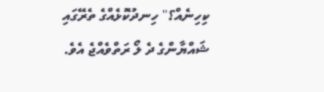ކިހިނެއް؟" ހިނދުކޮޅެއްގެ ތެރޭގައި ޝައްޔާންގެ ދެ ލޯ ރަތްވެއްޖެ އެވެ.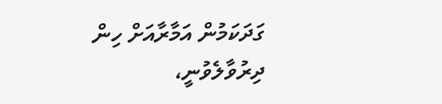ގަދަކަމުން އަމާރާއަށް ހިން ދިރުވާލެވުނީ،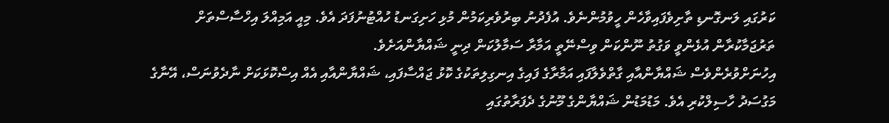ކަރުގައި ލަނގޮނޑި ތާށިވެފައިވާހެން ހީވުމުންނެވެ. އުފެދުނު ބިރުވެރިކަމުން މުޅި ހަށިގަނޑު ހުއްޓުނުފަދަ އެވެ. މިއީ އަމިއްލަ އިހްސާސްތަށް ތަރުޖަމާކުރާން އުޅެންވީ ވަގުތު ނޫންކަން ވިސްނޭތީ އަމާރާ ސަމާލުކަން ދިނީ ޝައްޔާންއަށެވެ.
އިހުނަށްވުރެންވެސް ޝައްޔާންއާއި ގާތްވެލާފައި އަމާރާގެ ފައިގެ އިނގިލިތަކުގެ ކޮޅު ޖައްސާފައި، ޝައްޔާންއާއި އެއް އިސްކޮޅަކަށް ނާދެވުނަސް، އޭނާގެ މަގުސަދު ހާސިލްކުރި އެވެ. މަޑުމަޑުން ޝައްޔާންގެ މޫނުގެ ދެފަރާތުގައި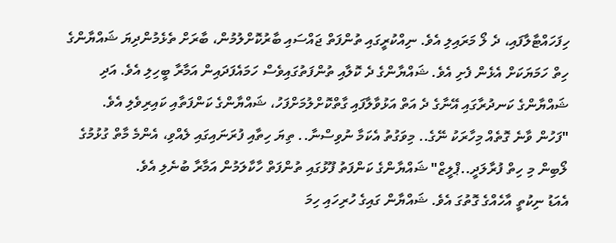ހިފަހައްޓާލާފައި، ދެ ލޯ މަރައިލި އެވެ. ނިއްކުރީގައި ތުންފަތް ޖައްސައި ބާރުކޮށްލުމުން، ބާރަށް ތެޅެމުންދިޔަ ޝައްޔާންގެ ހިތް ހަމަޔަކަށް އެޅެން ފެށި އެވެ. ޝައްޔާންގެ ދެ ކޮލާއި ތުންފަތުގައިވެސް ހަމައެފަދައިން އަމާރާ ބީހިލި އެވެ. އަދި ޝައްޔާންގެ ކަނދުރާގައި އޭނާގެ ދެ އަތް އަޅުވާލާފައި ގާތްކޮށްލުމަށްފަހު، ޝައްޔާންގެ ކަންފަތާއި ކައިރިވެލި އެވެ.
"ފަހުން ވާނެ ގޮތެއް މިހާރަކު ނޭގެ.. މިވަގުތު އެކަމާ ނުވިސްނާ.. ތިޔަ ހިތާއި ފުރަނައިގައި ލެއްވި، އެންމެ މާތް ގުޅުމުގެ ލޯބިން މި ހިތް ފުރާލަދީ..ޕްލީޒް" ޝައްޔާންގެ ކަންފަތު ފޫޅުގައި ތުންފަތް ހާކާލަމުން އަމާރާ ބުނެލި އެވެ.
އެއަޑު ނިކުތީ އާހެއްގެ ގޮތުގަ އެވެ. ޝައްޔާން ގައިގެ ހުރިހައި ހިމަ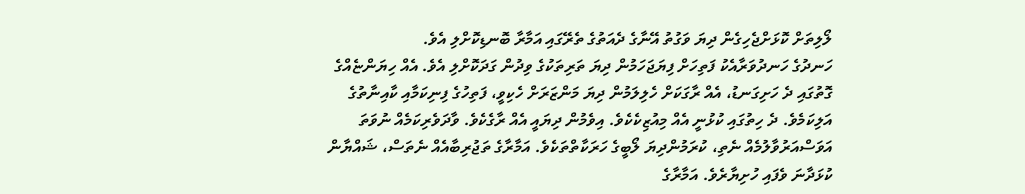ލޯލިތަށް ކޮޅަށްޖެހިގެން ދިޔަ ވަގުތު އޭނާގެ ދެއަތުގެ ތެރޭގައި އަމާރާ ބޮނޑިކޮށްލި އެވެ.
ހަނދުގެ ހަނދުވަރާއެކު ފަތިހަށް ފިޔަޖަހަމުން ދިޔަ ތަރިތަކުގެ ވިދުން ގަދަކޮށްލި އެވެ. އެއް ހިޔަންޏެއްގެ ގޮތުގައި ދެ ހަށިގަނޑު، އެއް ރާގަކަށް ހެލިލަމުން ދިޔަ މަންޒަރަށް ހެކިވީ، ފަތިހުގެ ފިނިކަމާއި ކާއިނާތުގެ އަލިކަމެވެ. ދެ ހިތުގައި ކުޅުނީ އެއް މިއުޒިކެކެވެ. އިވެމުން ދިޔައީ އެއް ރާގެކެވެ. ވާދަވެރިކަމެއް ނުވަތަ އަވަސްއަރުވާލުމެއް ނެތި، ކުރަމުންދިޔަ ލޯބީގެ ހަރަކާތްތަކެވެ. އަމާރާގެ ތަޖުރިބާއެއް ނެތަސް، ޝައްޔާން ކުޅަދާނަ ވެފައި ހުށިޔާރެވެ. އަމާރާގެ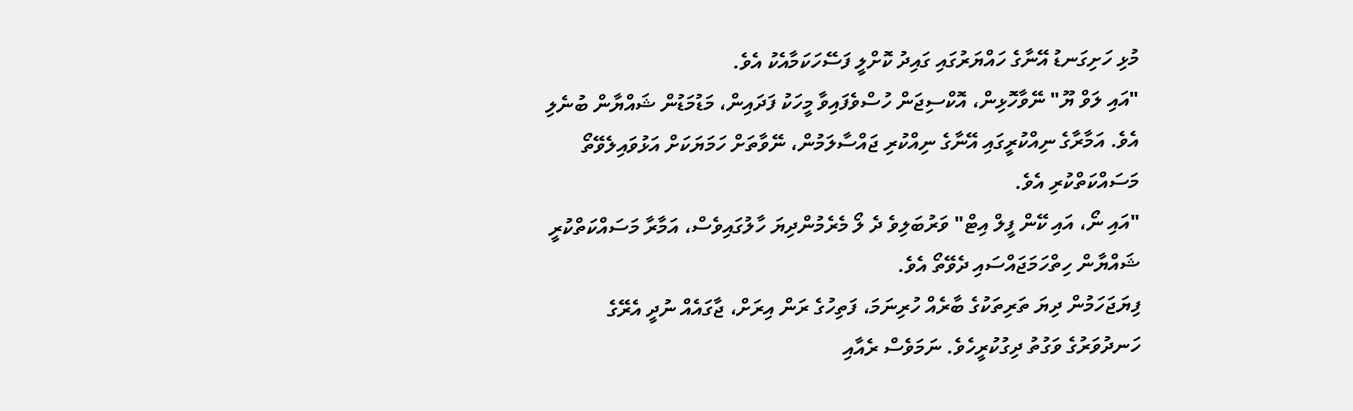މުޅި ހަށިގަނޑު އޭނާގެ ހައްޔަރުގައި ގައިދު ކޮށްލީ ފަސޭހަކަމާއެކު އެވެ.
"އައި ލަވް ޔޫ" ނޭވާހޮޅިން، އޮކްސިޖަން ހުސްވެފައިވާ މީހަކު ފަދައިން، މަޑުމަޑުން ޝައްޔާން ބުނެލި އެވެ. އަމާރާގެ ނިއްކުރީގައި އޭނާގެ ނިއްކުރި ޖައްސާލަމުން، ނޭވާތަށް ހަމަޔަކަށް އަޅުވައިލެވޭތޯ މަސައްކަތްކުރި އެވެ.
"އައި ނޯ، އައި ކޭން ފީލް އިޓް" ވަރުބަލިވެ ދެ ލޯ މެރެމުންދިޔަ ހާލުގައިވެސް، އަމާރާ މަސައްކަތްކުރީ ޝައްޔާން ހިތްހަމަޖައްސައި ދެވޭތޯ އެވެ.
ފިޔަޖަހަމުން ދިޔަ ތަރިތަކުގެ ބާރެއް ހުރިނަމަ، ފަތިހުގެ ރަން އިރަށް، ޖާގައެއް ނުދީ އެރޭގެ ހަނދުވަރުގެ ވަގުތު ދިގުކުރީހެވެ. ނަމަވެސް ރެއާއި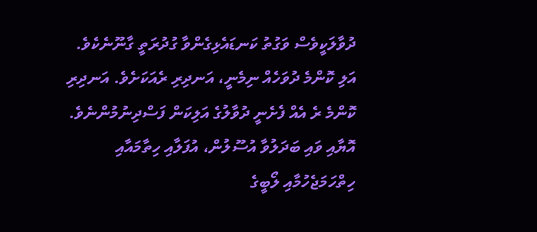ދުވާލަކީވެސް ވަގުތު ކަނޑައެޅިގެންވާ ގުދުރަތީ ގާނޫނެކެވެ.
އަލި ކޮންމެ ދުވަހެއް ނިމެނީ، އަނދިރި ރެއަކަށެވެ. އަނދިރި ކޮންމެ ރެ އެއް ފެށެނީ ދުވާލުގެ އަލިކަން ފަސްދިނުމުންނެވެ. އޮޔާއި ވައި ބަދަލުވާ އުސޫލުން، އުފަލާއި ހިތާމައާއި ހިތްހަމަޖެހުމާއި ލޯބީގެ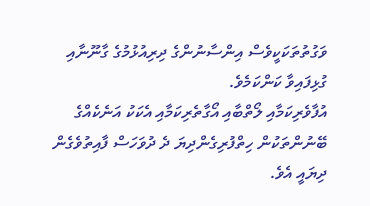ވަގުތުތަކަކީވެސް އިންސާނުންގެ ދިރިއުޅުމުގެ ގާނޫނާއި ގުޅިފައިވާ ކަންކަމެވެ.
އުފާވެރިކަމާއި ލޯތްބާއި އޯގާތެރިކަމާއި އެކަކު އަނެކެއްގެ ބޭނުންތަކުން ހިތްފުރިގެންދިޔަ ދެ ދުވަހަސް ފާއިތުވެގެން ދިޔައީ އެވެ.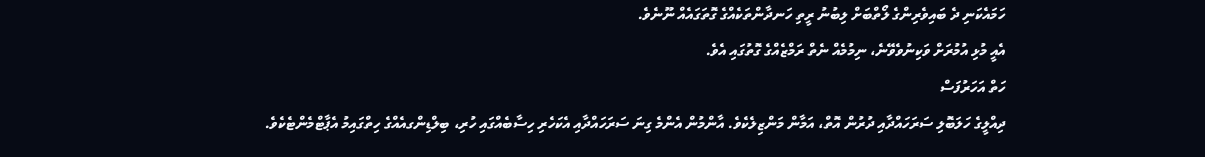ހަމައެކަނި ދެ ބައިވެރިންގެ ލޯތްބަށް ލިބުނު ރީތި ހަނދާންތަކެއްގެ ގޮތަގައެއް ނޫނެވެ.
އެއީ މުޅި އުމުރަށް ވަކިނުވެވޭނެ، ނިމުމެއް ނެތް ރަމްޒެއްގެ ގޮތުގައި އެވެ.
ހަތް އަހަރުފަސް
ދިއްލީގެ ހަލަބޮލި ސަރަހައްދާއި ދުރުން އޮތް، އަމާން މަންޒިލެކެވެ. އާންމުން އެންމެ ގިނަ ސަރަހައްދާއި އެކަހެރި ހިސާބެއްގައި ހުރި، ބިލްޑިންގއެއްގެ ހިތްގައިމު އެޕާޓްމެންޓެކެވެ.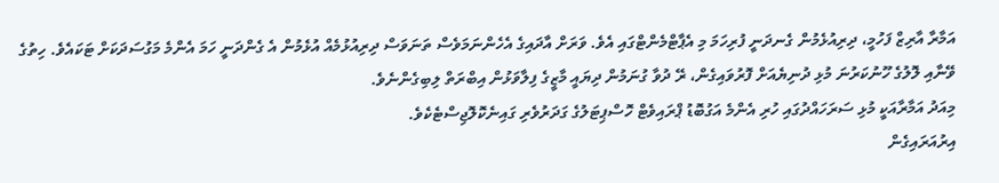އަމާރާ އާރިޒް ފަހުމީ، ދިރިއުޅެމުން ގެނދަނީ ފުރިހަމަ މި އެޕާޓްމެންޓްގައި އެވެ. ވަރަށް އާދައިގެ އެހެންނަމަވެސް ތަނަވަސް ދިރިއުޅުމެއް އުޅެމުން އެ ގެންދަނީ ހަމަ އެންމެ މަގުސަދަކަށް ޓަކައެވެ. ހިތުގެ ވޭނާއި ލޮލުގެ ހޫނުކަރުނަ މުޅި ދުނިޔެއަށް ފޮރުވައިގެން، ރޭ ދުވާ ގުނަމުން ދިޔައީ މާޒީގެ ފިލާވަޅުން އިބްރަތް ލިބިގެންނެވެ.
މިއަދު އަމާރާއަކީ މުޅި ސަރަހައްދުގައި ހުރި އެންމެ އަގުބޮޑު ޕްރައިވެޓް ހޮސްޕިޓަލުގެ ގަދަރުވެރި ގައިނެކޮލޮޖިސްޓެކެވެ.
އިރުއަރައިގެން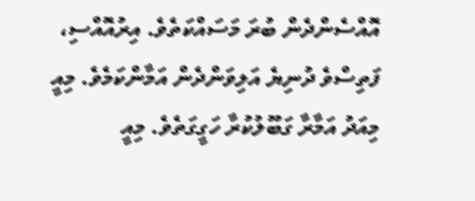އޮއްސެންދެން ބުރަ މަސައްކަތެވެ. އިރުއޮއްސި، ފަތިސްވެ ދުނިޔެ އަލިވަންދެން އަމާންކަމެވެ. މިއީ މިއަދު އަމާރާ ގަބޫލުކުރާ ހަގީގަތެވެ. މިއީ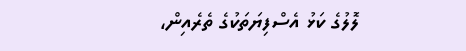ލޮލުގެ ކަޅު އެސްފިޔަތަކުގެ ތެރެއިން،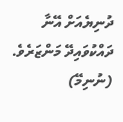ދުނިޔެއަށް އޭނާ ދައްކުވައިދޭ މަންޒަރެވެ. (ނުނިމޭ)